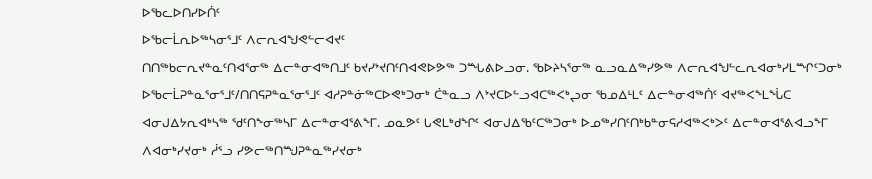ᐅᖃᓚᐅᑎᓯᐅᑏᑦ
ᐅᖃᓕᒫᕆᐅᖅᓴᓂᕐᒧᑦ ᐱᓕᕆᐊᖑᕙᓪᓕᐊᔪᑦ
ᑎᑎᖅᑲᓕᕆᔪᓐᓇᑦᑎᐊᕐᓂᖅ ᐃᓕᓐᓂᐊᖅᑎᒧᑦ ᑲᔪᓯᔾᔪᑎᑦᑎᐊᕙᐅᕗᖅ ᑐᙵᕕᐅᓗᓂ. ᖃᐅᔨᓴᕐᓂᖅ ᓇᓗᓇᐃᖅᓯᕗᖅ ᐱᓕᕆᐊᖑᓪᓚᕆᐊᓂᒃᓯᒪᙱᑦᑐᓂᒃ ᐅᖃᓕᒫᕈᓐᓇᕐᓂᕐᒧᑦ/ᑎᑎᕋᕈᓐᓇᕐᓂᕐᒧᑦ ᐊᓱᕈᓐᓃᖅᑕᐅᕙᒃᑐᓂᒃ ᑖᓐᓇᓗ ᐱᔾᔪᑕᐅᓪᓗᐊᑕᖅᐸᒃᖢᓂ ᖃᓄᐃᒻᒪᑦ ᐃᓕᓐᓂᐊᖅᑏᑦ ᐊᔪᖅᐸᖕᒪᖔᑕ ᐊᓂᒍᐃᔭᕆᐊᒃᓴᖅ ᖁᑦᑎᖕᓂᖅᓴᒥ ᐃᓕᓐᓂᐊᕐᕕᖕᒥ. ᓄᓇᕗᑦ ᒐᕙᒪᒃᑯᖏᑦ ᐊᓂᒍᐃᖃᑦᑕᖅᑐᓂᒃ ᐅᓄᖅᓯᑎᑦᑎᒃᑲᓐᓂᕋᓱᐊᖅᐸᒃᐳᑦ ᐃᓕᓐᓂᐊᕐᕕᐊᓗᖕᒥ ᐱᐊᓂᒃᓯᔪᓂᒃ ᓲᕐᓗ ᓯᕗᓕᖅᑎᙳᕈᓐᓇᖅᓯᔪᓂᒃ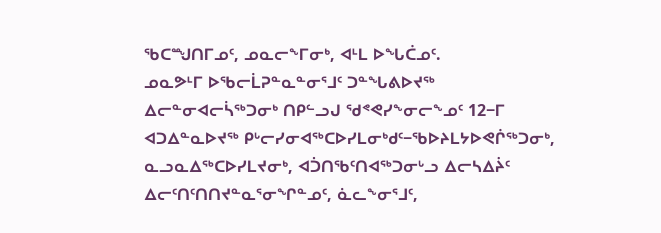ᖃᑕᙳᑎᒥᓄᑦ, ᓄᓇᓕᖕᒥᓂᒃ, ᐊᒻᒪ ᐅᖓᑖᓄᑦ.
ᓄᓇᕗᒻᒥ ᐅᖃᓕᒫᕈᓐᓇᓐᓂᕐᒧᑦ ᑐᓐᖓᕕᐅᔪᖅ ᐃᓕᓐᓂᐊᓕᓵᖅᑐᓂᒃ ᑎᑭᓪᓗᒍ ᖁᕝᕙᓯᖕᓂᓕᖕᓄᑦ 12−ᒥ ᐊᑐᐃᓐᓇᐅᔪᖅ ᑭᒡᓕᓯᓂᐊᖅᑕᐅᓯᒪᓂᒃᑯᑦ−ᖃᐅᔨᒪᔭᐅᕙᒌᖅᑐᓂᒃ, ᓇᓗᓇᐃᖅᑕᐅᓯᒪᔪᓂᒃ, ᐊᑑᑎᖃᑦᑎᐊᖅᑐᓂᒡᓗ ᐃᓕᓴᐃᔩᑦ ᐃᓕᑦᑎᑦᑎᑎᔪᓐᓇᕐᓂᖏᓐᓄᑦ, ᓈᓚᖕᓂᕐᒧᑦ,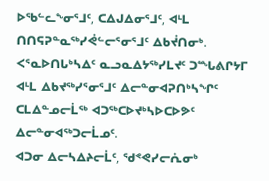ᐅᖃᓪᓚᖕᓂᕐᒧᑦ, ᑕᐃᒍᐃᓂᕐᒧᑦ, ᐊᒻᒪ ᑎᑎᕋᕈᓐᓇᖅᓯᕚᓪᓕᕐᓂᕐᒧᑦ ᐃᑲᔫᑎᓂᒃ. ᐸᕐᓇᐅᑎᒐᒃᓴᐃᑦ ᓇᓗᓇᐃᔭᖅᓯᒪᔪᑦ ᑐᙵᕕᒋᔭᒥ ᐊᒻᒪ ᐃᑲᔪᖅᓯᕐᓂᕐᒧᑦ ᐃᓕᓐᓂᐊᕈᑎᒃᓴᖏᑦ ᑕᒪᐃᓐᓄᓕᒫᖅ ᐊᑐᖅᑕᐅᔪᒃᓴᐅᑕᐅᕗᑦ ᐃᓕᓐᓂᐊᖅᑐᓕᒫᓄᑦ.
ᐊᑐᓂ ᐃᓕᓴᐃᔨᓕᒫᑦ, ᖁᕝᕙᓯᓕᕇᓂᒃ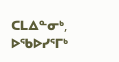ᑕᒪᐃᓐᓂᒃ, ᐅᖃᐅᓯᕐᒥᒃ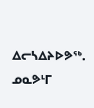ᐃᓕᓴᐃᔨᐅᕗᖅ. ᓄᓇᕗᒻᒥ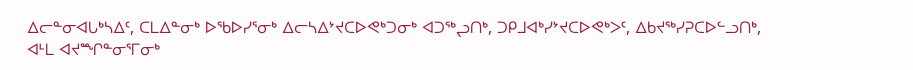ᐃᓕᓐᓂᐊᒐᒃᓴᐃᑦ, ᑕᒪᐃᓐᓂᒃ ᐅᖃᐅᓯᕐᓂᒃ ᐃᓕᓴᐃᔾᔪᑕᐅᕙᒃᑐᓂᒃ ᐊᑐᖅᖢᑎᒃ, ᑐᑭᒧᐊᒃᓯᔾᔪᑕᐅᕙᒃᐳᑦ, ᐃᑲᔪᖅᓯᕈᑕᐅᓪᓗᑎᒃ, ᐊᒻᒪ ᐊᔪᙱᓐᓂᕐᒥᓂᒃ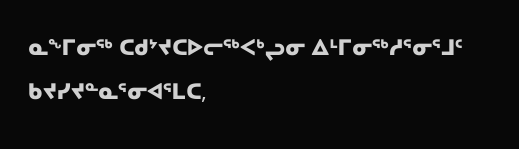ᓇᖕᒥᓂᖅ ᑕᑯᔾᔪᑕᐅᓕᖅᐸᒃᖢᓂ ᐃᒻᒥᓂᖅᓱᕐᓂᕐᒧᑦ ᑲᔪᓯᔪᓐᓇᕐᓂᐊᕐᒪᑕ,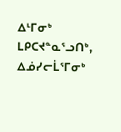ᐃᒻᒥᓂᒃ ᒪᑭᑕᔪᓐᓇᕐᓗᑎᒃ, ᐃᓅᓯᓕᒫᕐᒥᓂᒃ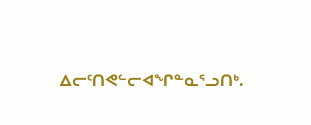ᐃᓕᑦᑎᕙᓪᓕᐊᖏᓐᓇᕐᓗᑎᒃ.